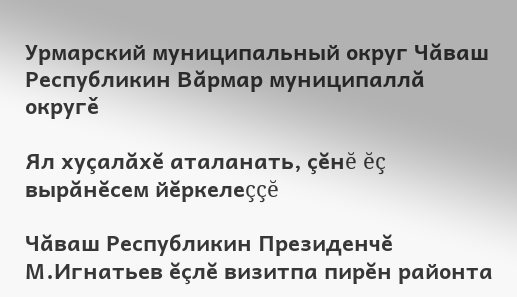Урмарский муниципальный округ Чăваш Республикин Вăрмар муниципаллă округě

Ял хуçалăхĕ аталанать, çĕнĕ ĕç вырăнĕсем йĕркелеççĕ

Чăваш Республикин Президенчĕ М.Игнатьев ĕçлĕ визитпа пирĕн районта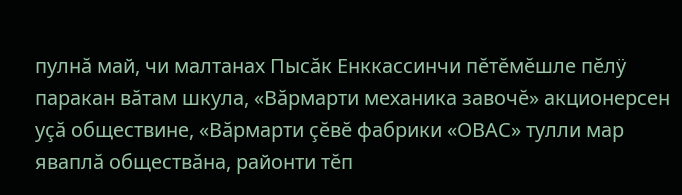пулнă май, чи малтанах Пысăк Енккассинчи пĕтĕмĕшле пĕлÿ паракан вăтам шкула, «Вăрмарти механика завочĕ» акционерсен уçă обществине, «Вăрмарти çĕвĕ фабрики «ОВАС» тулли мар яваплă обществăна, районти тĕп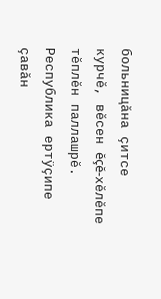больницăна çитсе курчĕ, вĕсен ĕçĕ-хĕлĕпе тĕплĕн паллашрĕ. Республика ертÿçипе çавăн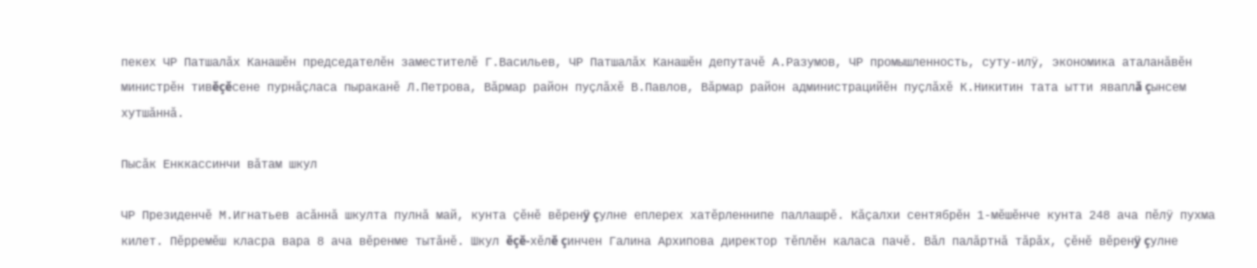пекех ЧР Патшалăх Канашĕн председателĕн заместителĕ Г.Васильев, ЧР Патшалăх Канашĕн депутачĕ А.Разумов, ЧР промышленность, суту-илÿ, экономика аталанăвĕн министрĕн тивĕçĕсене пурнăçласа пыраканĕ Л.Петрова, Вăрмар район пуçлăхĕ В.Павлов, Вăрмар район администрацийĕн пуçлăхĕ К.Никитин тата ытти яваплă çынсем хутшăннă.

Пысăк Енккассинчи вăтам шкул

ЧР Президенчĕ М.Игнатьев асăннă шкулта пулнă май, кунта çĕнĕ вĕренÿ çулне еплерех хатĕрленнипе паллашрĕ. Кăçалхи сентябрĕн 1-мĕшĕнче кунта 248 ача пĕлÿ пухма килет. Пĕрремĕш класра вара 8 ача вĕренме тытăнĕ. Шкул ĕçĕ-хĕлĕ çинчен Галина Архипова директор тĕплĕн каласа пачĕ. Вăл палăртнă тăрăх, çĕнĕ вĕренÿ çулне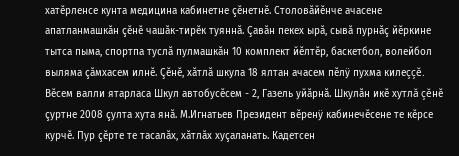хатĕрленсе кунта медицина кабинетне çĕнетнĕ. Столовăйĕнче ачасене апатланмашкăн çĕнĕ чашăк-тирĕк туяннă. Çавăн пекех ырă, сывă пурнăç йĕркине тытса пыма, спортпа туслă пулмашкăн 10 комплект йĕлтĕр, баскетбол, волейбол выляма çăмхасем илнĕ. Çĕнĕ, хăтлă шкула 18 ялтан ачасем пĕлÿ пухма килеççĕ. Вĕсем валли ятарласа Шкул автобусĕсем - 2, Газель уйăрнă. Шкулăн икĕ хутлă çĕнĕ çуртне 2008 çулта хута янă. М.Игнатьев Президент вĕренÿ кабинечĕсене те кĕрсе курчĕ. Пур çĕрте те тасалăх, хăтлăх хуçаланать. Кадетсен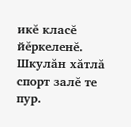икĕ класĕ йĕркеленĕ. Шкулăн хăтлă спорт залĕ те пур.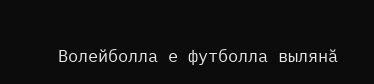Волейболла е футболла вылянă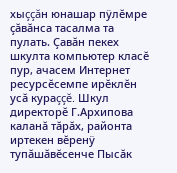хыççăн юнашар пÿлĕмре çăвăнса тасалма та пулать. Çавăн пекех шкулта компьютер класĕ пур, ачасем Интернет ресурсĕсемпе ирĕклĕн усă кураççĕ. Шкул директорĕ Г.Архипова каланă тăрăх, районта иртекен вĕренÿ тупăшăвĕсенче Пысăк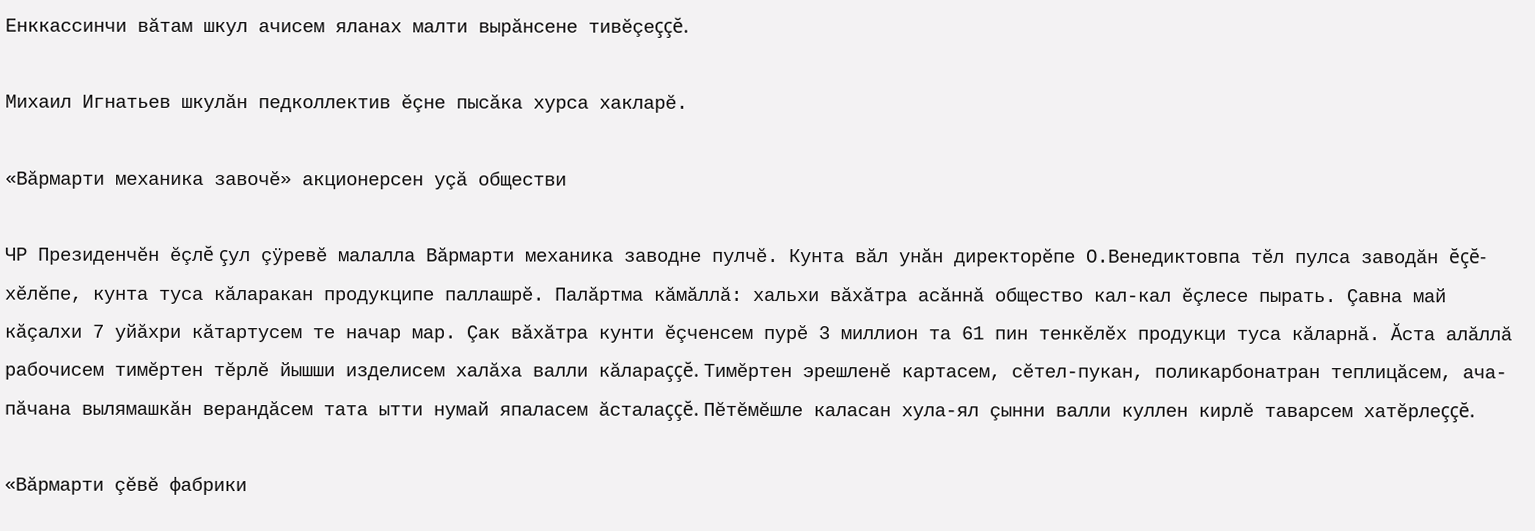Енккассинчи вăтам шкул ачисем яланах малти вырăнсене тивĕçеççĕ.

Михаил Игнатьев шкулăн педколлектив ĕçне пысăка хурса хакларĕ.

«Вăрмарти механика завочĕ» акционерсен уçă обществи

ЧР Президенчĕн ĕçлĕ çул çÿревĕ малалла Вăрмарти механика заводне пулчĕ. Кунта вăл унăн директорĕпе О.Венедиктовпа тĕл пулса заводăн ĕçĕ-хĕлĕпе, кунта туса кăларакан продукципе паллашрĕ. Палăртма кăмăллă: хальхи вăхăтра асăннă общество кал-кал ĕçлесе пырать. Çавна май кăçалхи 7 уйăхри кăтартусем те начар мар. Çак вăхăтра кунти ĕçченсем пурĕ 3 миллион та 61 пин тенкĕлĕх продукци туса кăларнă. Ăста алăллă рабочисем тимĕртен тĕрлĕ йышши изделисем халăха валли кăлараççĕ. Тимĕртен эрешленĕ картасем, сĕтел-пукан, поликарбонатран теплицăсем, ача-пăчана вылямашкăн верандăсем тата ытти нумай япаласем ăсталаççĕ. Пĕтĕмĕшле каласан хула-ял çынни валли куллен кирлĕ таварсем хатĕрлеççĕ.

«Вăрмарти çĕвĕ фабрики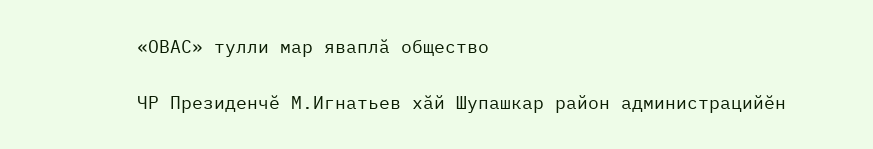«ОВАС» тулли мар яваплă общество

ЧР Президенчĕ М.Игнатьев хăй Шупашкар район администрацийĕн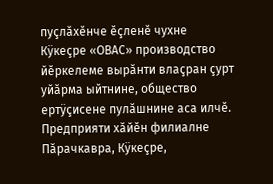пуçлăхĕнче ĕçленĕ чухне Кÿкеçре «ОВАС» производство йĕркелеме вырăнти влаçран çурт уйăрма ыйтнине, общество ертÿçисене пулăшнине аса илчĕ. Предприяти хăйĕн филиалне Пăрачкавра, Кÿкеçре,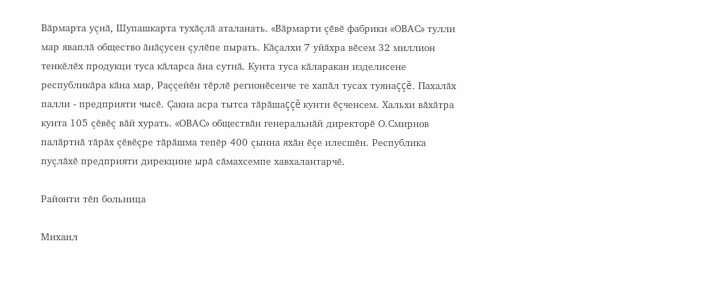Вăрмарта уçнă, Шупашкарта тухăçлă аталанать. «Вăрмарти çĕвĕ фабрики «ОВАС» тулли мар яваплă общество ăнăçусен çулĕпе пырать. Кăçалхи 7 уйăхра вĕсем 32 миллион тенкĕлĕх продукци туса кăларса ăна сутнă. Кунта туса кăларакан изделисене республикăра кăна мар, Раççейĕн тĕрлĕ регионĕсенче те хапăл тусах туянаççĕ. Пахалăх палли - предприяти чысĕ. Çакна асра тытса тăрăшаççĕ кунти ĕçченсем. Хальхи вăхăтра кунта 105 çĕвĕç вăй хурать. «ОВАС» обществăн генеральнăй директорĕ О.Смирнов палăртнă тăрăх çĕвĕçре тăрăшма тепĕр 400 çынна яхăн ĕçе илесшĕн. Республика пуçлăхĕ предприяти дирекцине ырă сăмахсемпе хавхалантарчĕ.

Районти тĕп больница

Михаил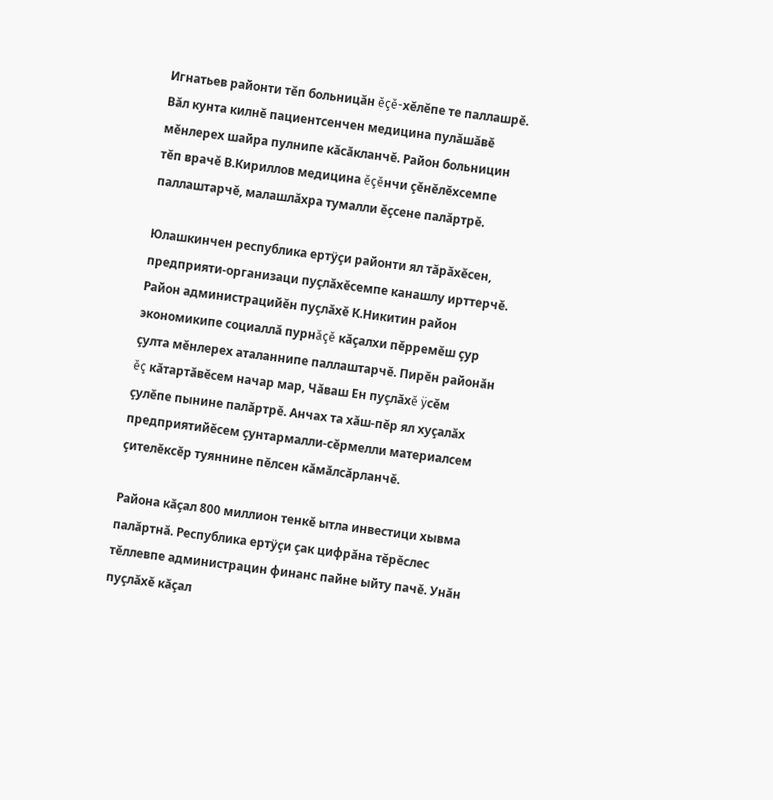Игнатьев районти тĕп больницăн ĕçĕ-хĕлĕпе те паллашрĕ. Вăл кунта килнĕ пациентсенчен медицина пулăшăвĕ мĕнлерех шайра пулнипе кăсăкланчĕ. Район больницин тĕп врачĕ В.Кириллов медицина ĕçĕнчи çĕнĕлĕхсемпе паллаштарчĕ, малашлăхра тумалли ĕçсене палăртрĕ.

Юлашкинчен республика ертÿçи районти ял тăрăхĕсен, предприяти-организаци пуçлăхĕсемпе канашлу ирттерчĕ. Район администрацийĕн пуçлăхĕ К.Никитин район экономикипе социаллă пурнăçĕ кăçалхи пĕрремĕш çур çулта мĕнлерех аталаннипе паллаштарчĕ. Пирĕн районăн ĕç кăтартăвĕсем начар мар, Чăваш Ен пуçлăхĕ ÿсĕм çулĕпе пынине палăртрĕ. Анчах та хăш-пĕр ял хуçалăх предприятийĕсем çунтармалли-сĕрмелли материалсем çителĕксĕр туяннине пĕлсен кăмăлсăрланчĕ.

Района кăçал 800 миллион тенкĕ ытла инвестици хывма палăртнă. Республика ертÿçи çак цифрăна тĕрĕслес тĕллевпе администрацин финанс пайне ыйту пачĕ. Унăн пуçлăхĕ кăçал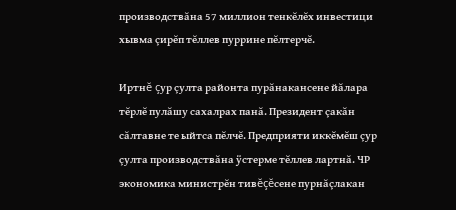производствăна 57 миллион тенкĕлĕх инвестици хывма çирĕп тĕллев пуррине пĕлтерчĕ.

Иртнĕ çур çулта районта пурăнакансене йăлара тĕрлĕ пулăшу сахалрах панă. Президент çакăн сăлтавне те ыйтса пĕлчĕ. Предприяти иккĕмĕш çур çулта производствăна ÿстерме тĕллев лартнă. ЧР экономика министрĕн тивĕçĕсене пурнăçлакан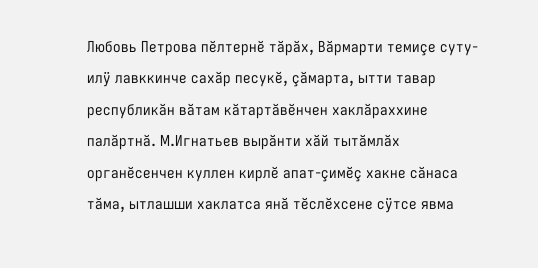Любовь Петрова пĕлтернĕ тăрăх, Вăрмарти темиçе суту-илÿ лавккинче сахăр песукĕ, çăмарта, ытти тавар республикăн вăтам кăтартăвĕнчен хаклăраххине палăртнă. М.Игнатьев вырăнти хăй тытăмлăх органĕсенчен куллен кирлĕ апат-çимĕç хакне сăнаса тăма, ытлашши хаклатса янă тĕслĕхсене сÿтсе явма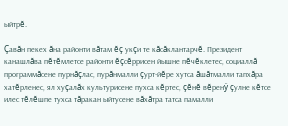ыйтрĕ.

Çавăн пекех ăна районти вăтам ĕç укçи те кăсăклантарчĕ. Президент канашлăва пĕтĕмлетсе районти ĕçсĕррисен йышне пĕчĕклетес, социаллă программăсене пурнăçлас, пурăнмалли çурт-йĕре хутса ăшăтмалли тапхăра хатĕрленес, ял хуçалăх культурисене пухса кĕртес, çĕнĕ вĕренÿ çулне кĕтсе илес тĕлĕшпе тухса тăракан ыйтусене вăхăтра татса памалли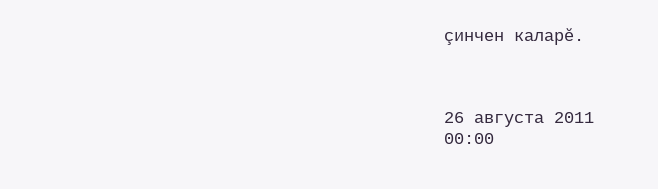çинчен каларĕ.



26 августа 2011
00:00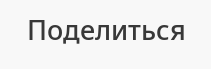Поделиться